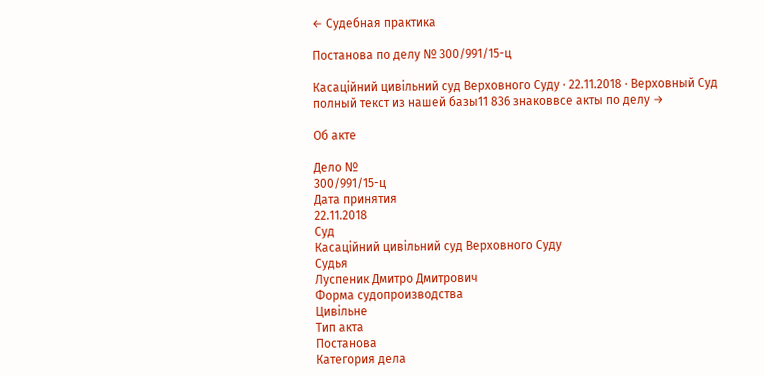← Судебная практика

Постанова по делу № 300/991/15-ц

Касаційний цивільний суд Верховного Суду · 22.11.2018 · Верховный Суд
полный текст из нашей базы11 836 знаковвсе акты по делу →

Об акте

Дело №
300/991/15-ц
Дата принятия
22.11.2018
Суд
Касаційний цивільний суд Верховного Суду
Судья
Луспеник Дмитро Дмитрович
Форма судопроизводства
Цивільне
Тип акта
Постанова
Категория дела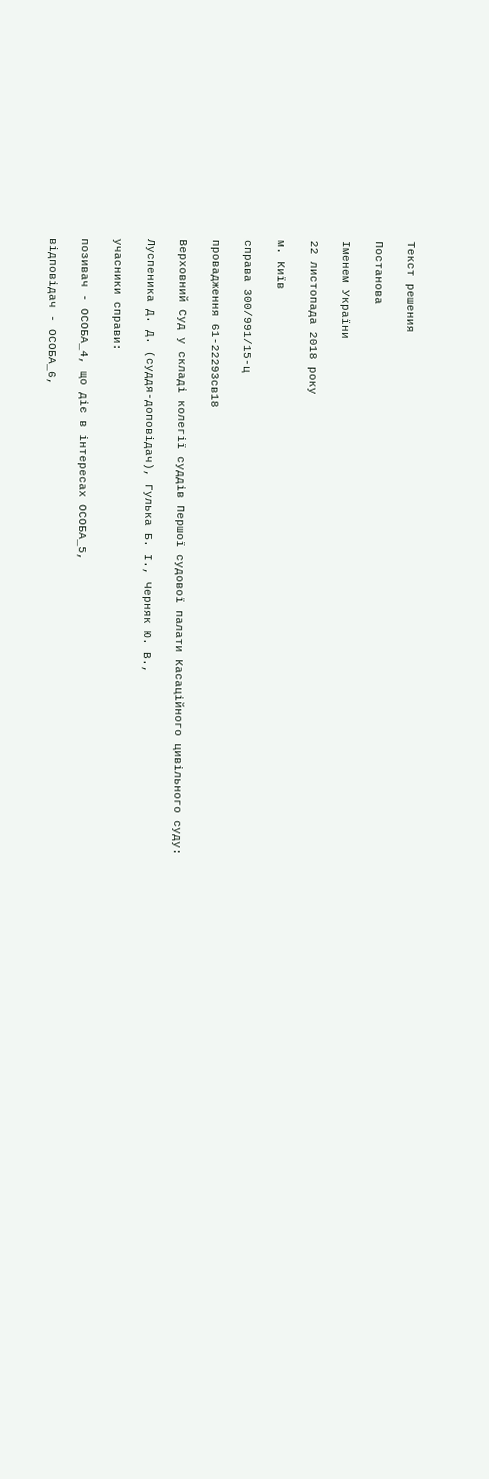Текст решения

Постанова

Іменем України

22 листопада 2018 року

м. Київ

справа 300/991/15-ц

провадження 61-22293св18

Верховний Суд у складі колегії суддів Першої судової палати Касаційного цивільного суду:

Луспеника Д. Д. (суддя-доповідач), Гулька Б. І., Черняк Ю. В.,

учасники справи:

позивач - ОСОБА_4, що діє в інтересах ОСОБА_5,

відповідач - ОСОБА_6,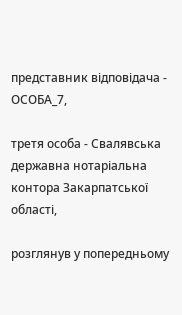представник відповідача - ОСОБА_7,

третя особа - Свалявська державна нотаріальна контора Закарпатської області,

розглянув у попередньому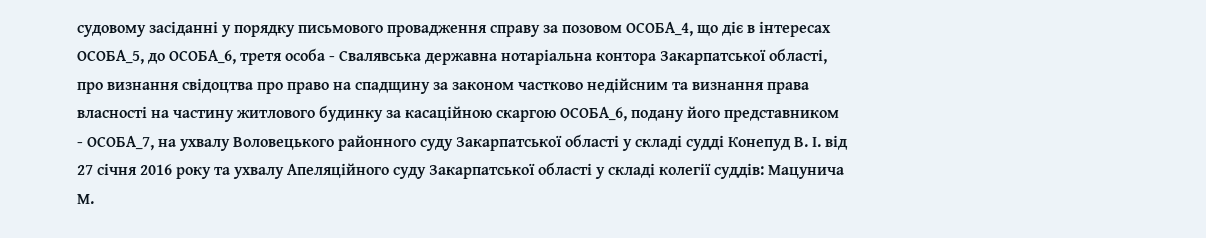судовому засіданні у порядку письмового провадження справу за позовом ОСОБА_4, що діє в інтересах ОСОБА_5, до ОСОБА_6, третя особа - Свалявська державна нотаріальна контора Закарпатської області, про визнання свідоцтва про право на спадщину за законом частково недійсним та визнання права власності на частину житлового будинку за касаційною скаргою ОСОБА_6, подану його представником - ОСОБА_7, на ухвалу Воловецького районного суду Закарпатської області у складі судді Конепуд В. І. від 27 січня 2016 року та ухвалу Апеляційного суду Закарпатської області у складі колегії суддів: Мацунича М.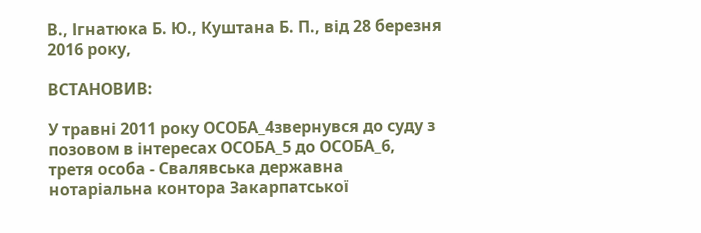В., Ігнатюка Б. Ю., Куштана Б. П., від 28 березня 2016 року,

ВСТАНОВИВ:

У травні 2011 року ОСОБА_4звернувся до суду з позовом в інтересах ОСОБА_5 до ОСОБА_6, третя особа - Свалявська державна нотаріальна контора Закарпатської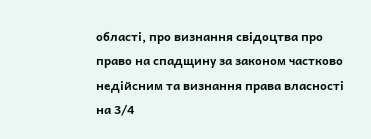області, про визнання свідоцтва про право на спадщину за законом частково недійсним та визнання права власності на 3/4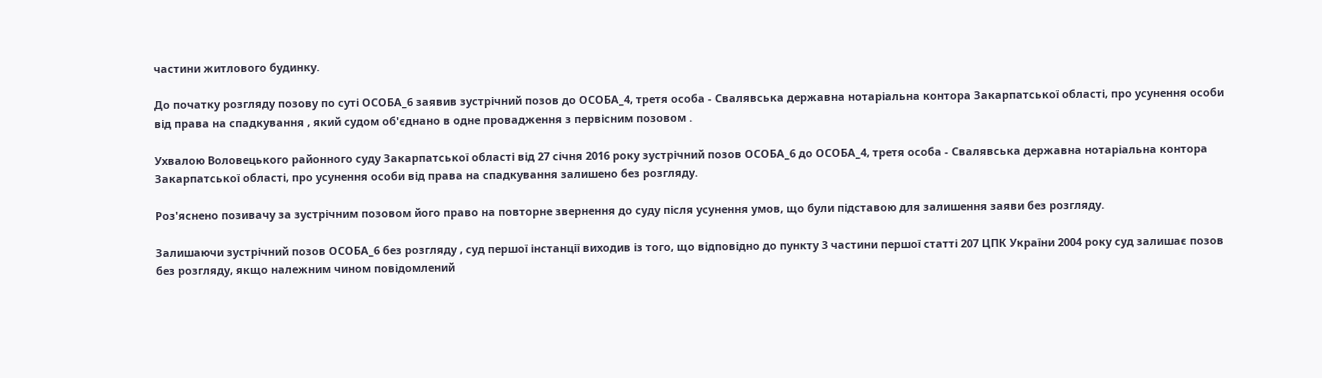частини житлового будинку.

До початку розгляду позову по суті ОСОБА_6 заявив зустрічний позов до ОСОБА_4, третя особа - Свалявська державна нотаріальна контора Закарпатської області, про усунення особи від права на спадкування , який судом об'єднано в одне провадження з первісним позовом .

Ухвалою Воловецького районного суду Закарпатської області від 27 січня 2016 року зустрічний позов ОСОБА_6 до ОСОБА_4, третя особа - Свалявська державна нотаріальна контора Закарпатської області, про усунення особи від права на спадкування залишено без розгляду.

Роз'яснено позивачу за зустрічним позовом його право на повторне звернення до суду після усунення умов, що були підставою для залишення заяви без розгляду.

Залишаючи зустрічний позов ОСОБА_6 без розгляду , суд першої інстанції виходив із того, що відповідно до пункту 3 частини першої статті 207 ЦПК України 2004 року суд залишає позов без розгляду, якщо належним чином повідомлений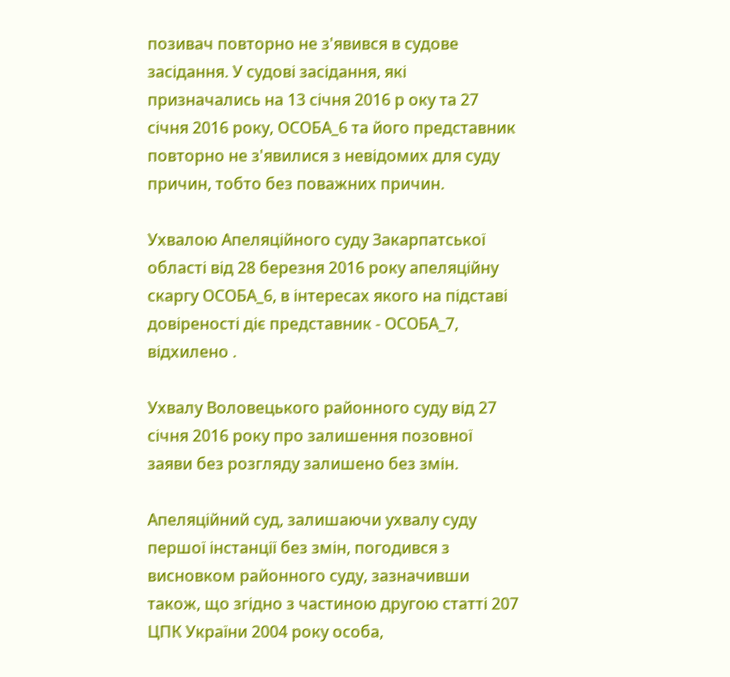позивач повторно не з'явився в судове засідання. У судові засідання, які призначались на 13 січня 2016 р оку та 27 січня 2016 року, ОСОБА_6 та його представник повторно не з'явилися з невідомих для суду причин, тобто без поважних причин.

Ухвалою Апеляційного суду Закарпатської області від 28 березня 2016 року апеляційну скаргу ОСОБА_6, в інтересах якого на підставі довіреності діє представник - ОСОБА_7, відхилено .

Ухвалу Воловецького районного суду від 27 січня 2016 року про залишення позовної заяви без розгляду залишено без змін.

Апеляційний суд, залишаючи ухвалу суду першої інстанції без змін, погодився з висновком районного суду, зазначивши також, що згідно з частиною другою статті 207 ЦПК України 2004 року особа,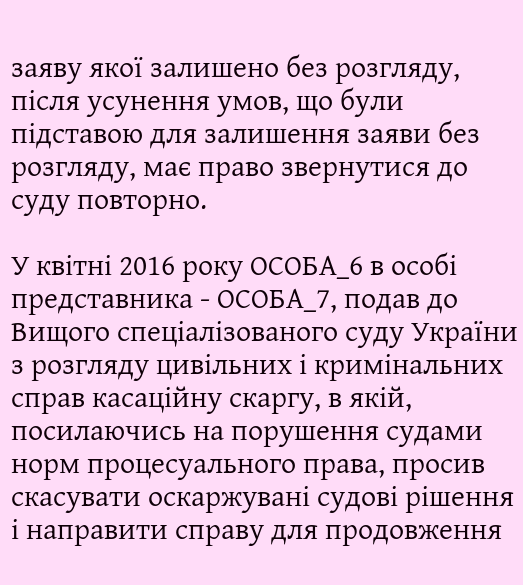заяву якої залишено без розгляду, після усунення умов, що були підставою для залишення заяви без розгляду, має право звернутися до суду повторно.

У квітні 2016 року ОСОБА_6 в особі представника - ОСОБА_7, подав до Вищого спеціалізованого суду України з розгляду цивільних і кримінальних справ касаційну скаргу, в якій, посилаючись на порушення судами норм процесуального права, просив скасувати оскаржувані судові рішення і направити справу для продовження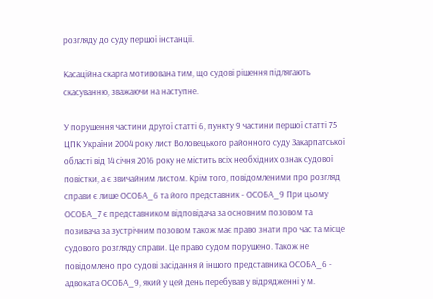розгляду до суду першої інстанції.

Касаційна скарга мотивована тим, що судові рішення підлягають скасуванню, зважаючи на наступне.

У порушення частини другої статті 6, пункту 9 частини першої статті 75 ЦПК України 2004 року лист Воловецького районного суду Закарпатської області від 14 січня 2016 року не містить всіх необхідних ознак судової повістки, а є звичайним листом. Крім того, повідомленими про розгляд справи є лише ОСОБА_6 та його представник - ОСОБА_9 При цьому ОСОБА_7 є представником відповідача за основним позовом та позивача за зустрічним позовом також має право знати про час та місце судового розгляду справи. Це право судом порушено. Також не повідомлено про судові засідання й іншого представника ОСОБА_6 - адвоката ОСОБА_9, який у цей день перебував у відрядженні у м.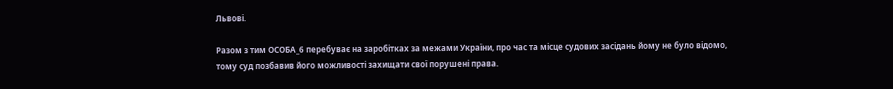Львові.

Разом з тим ОСОБА_6 перебуває на заробітках за межами України, про час та місце судових засідань йому не було відомо, тому суд позбавив його можливості захищати свої порушені права.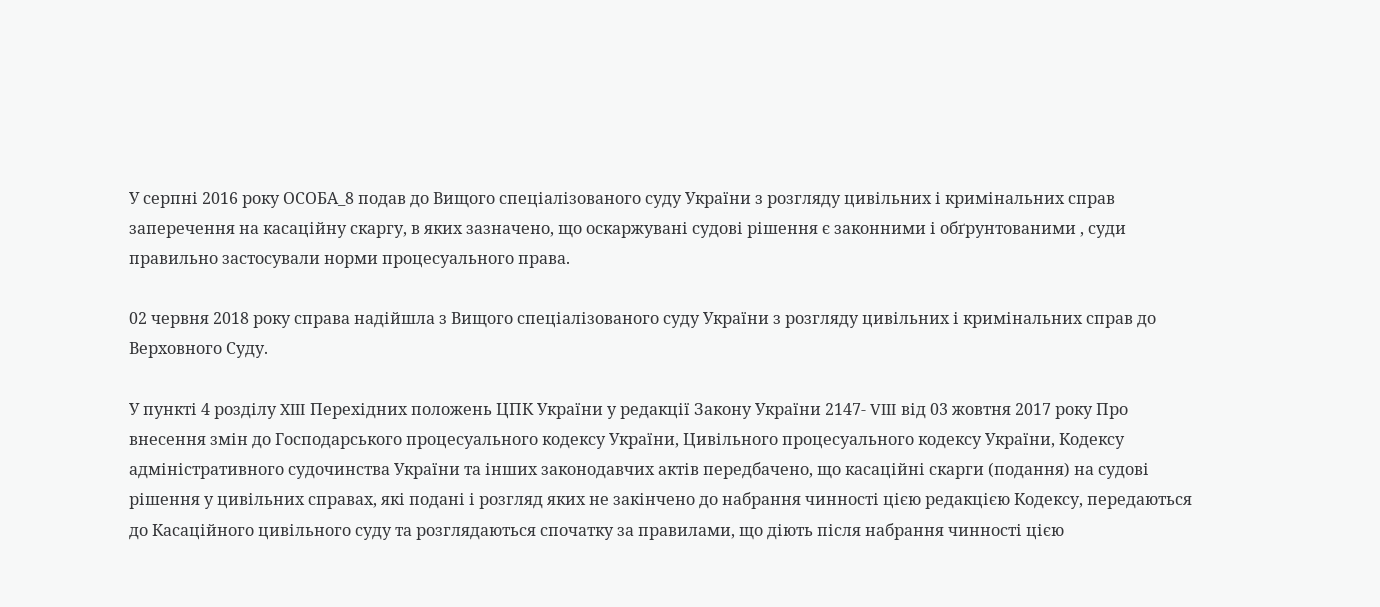У серпні 2016 року ОСОБА_8 подав до Вищого спеціалізованого суду України з розгляду цивільних і кримінальних справ заперечення на касаційну скаргу, в яких зазначено, що оскаржувані судові рішення є законними і обґрунтованими , суди правильно застосували норми процесуального права.

02 червня 2018 року справа надійшла з Вищого спеціалізованого суду України з розгляду цивільних і кримінальних справ до Верховного Суду.

У пункті 4 розділу XIII Перехідних положень ЦПК України у редакції Закону України 2147- VIII від 03 жовтня 2017 року Про внесення змін до Господарського процесуального кодексу України, Цивільного процесуального кодексу України, Кодексу адміністративного судочинства України та інших законодавчих актів передбачено, що касаційні скарги (подання) на судові рішення у цивільних справах, які подані і розгляд яких не закінчено до набрання чинності цією редакцією Кодексу, передаються до Касаційного цивільного суду та розглядаються спочатку за правилами, що діють після набрання чинності цією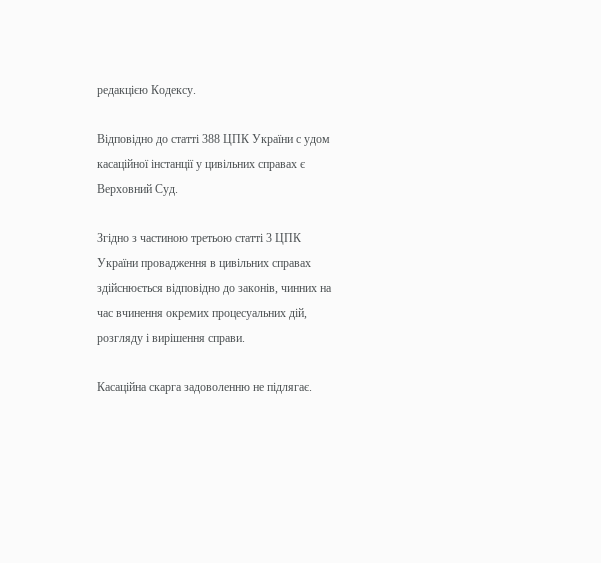редакцією Кодексу.

Відповідно до статті 388 ЦПК України с удом касаційної інстанції у цивільних справах є Верховний Суд.

Згідно з частиною третьою статті 3 ЦПК України провадження в цивільних справах здійснюється відповідно до законів, чинних на час вчинення окремих процесуальних дій, розгляду і вирішення справи.

Касаційна скарга задоволенню не підлягає.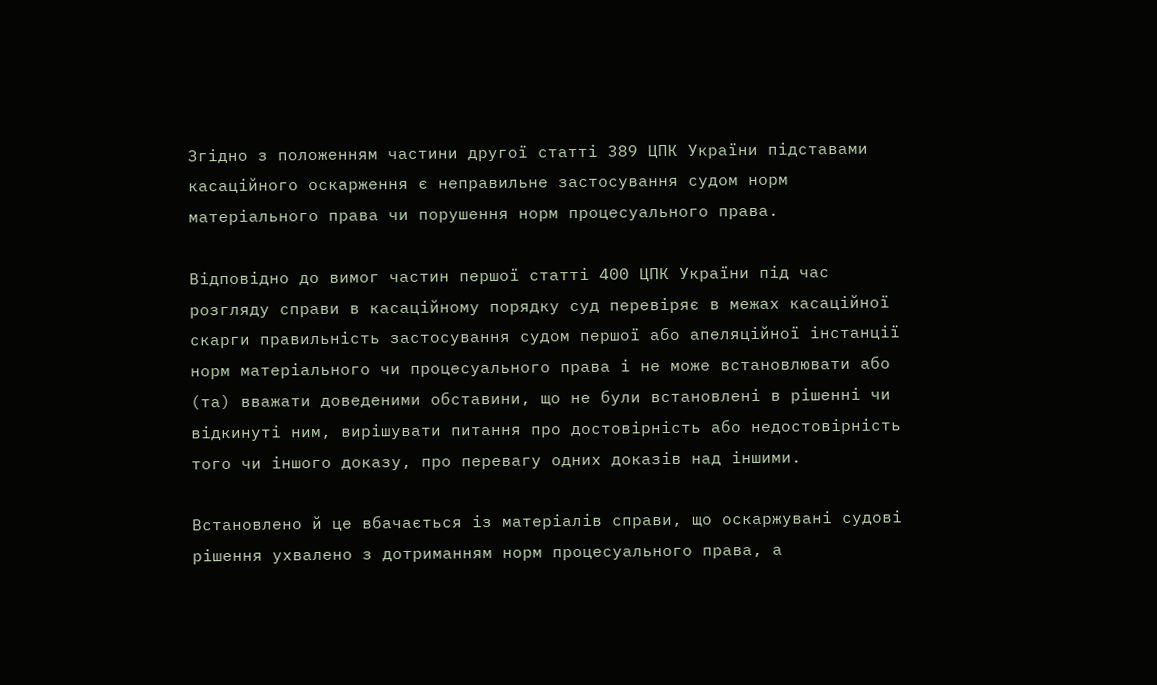Згідно з положенням частини другої статті 389 ЦПК України підставами касаційного оскарження є неправильне застосування судом норм матеріального права чи порушення норм процесуального права.

Відповідно до вимог частин першої статті 400 ЦПК України під час розгляду справи в касаційному порядку суд перевіряє в межах касаційної скарги правильність застосування судом першої або апеляційної інстанції норм матеріального чи процесуального права і не може встановлювати або (та) вважати доведеними обставини, що не були встановлені в рішенні чи відкинуті ним, вирішувати питання про достовірність або недостовірність того чи іншого доказу, про перевагу одних доказів над іншими.

Встановлено й це вбачається із матеріалів справи, що оскаржувані судові рішення ухвалено з дотриманням норм процесуального права, а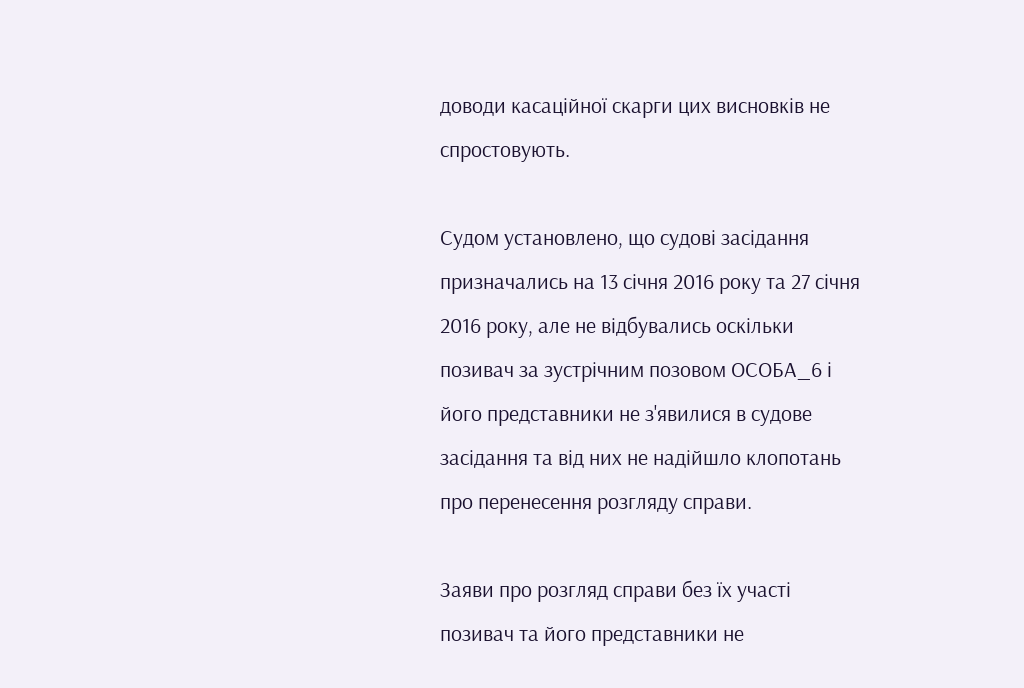доводи касаційної скарги цих висновків не спростовують.

Судом установлено, що судові засідання призначались на 13 січня 2016 року та 27 січня 2016 року, але не відбувались оскільки позивач за зустрічним позовом ОСОБА_6 і його представники не з'явилися в судове засідання та від них не надійшло клопотань про перенесення розгляду справи.

Заяви про розгляд справи без їх участі позивач та його представники не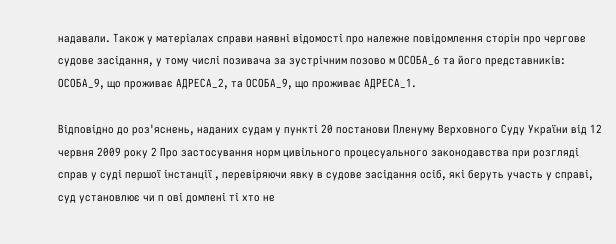надавали. Також у матеріалах справи наявні відомості про належне повідомлення сторін про чергове судове засідання, у тому числі позивача за зустрічним позово м ОСОБА_6 та його представників: ОСОБА_9, що проживає АДРЕСА_2, та ОСОБА_9, що проживає АДРЕСА_1.

Відповідно до роз'яснень, наданих судам у пункті 20 постанови Пленуму Верховного Суду України від 12 червня 2009 року 2 Про застосування норм цивільного процесуального законодавства при розгляді справ у суді першої інстанції , перевіряючи явку в судове засідання осіб, які беруть участь у справі, суд установлює чи п ові домлені ті хто не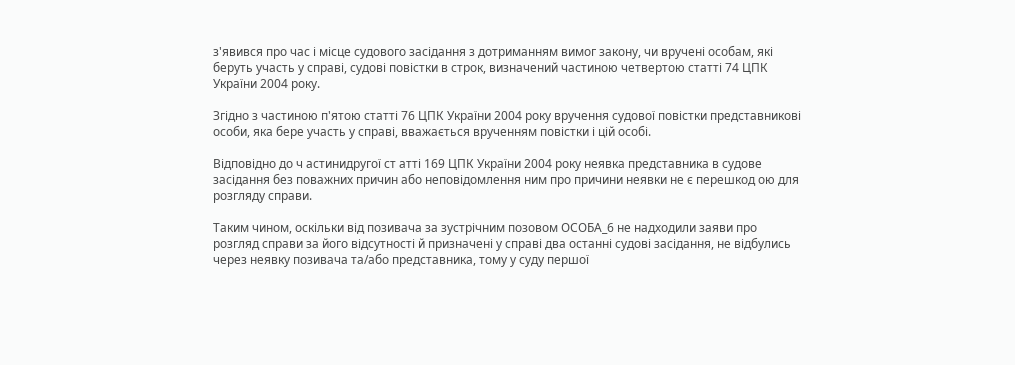з'явився про час і місце судового засідання з дотриманням вимог закону, чи вручені особам, які беруть участь у справі, судові повістки в строк, визначений частиною четвертою статті 74 ЦПК України 2004 року.

Згідно з частиною п'ятою статті 76 ЦПК України 2004 року вручення судової повістки представникові особи, яка бере участь у справі, вважається врученням повістки і цій особі.

Відповідно до ч астинидругої ст атті 169 ЦПК України 2004 року неявка представника в судове засідання без поважних причин або неповідомлення ним про причини неявки не є перешкод ою для розгляду справи.

Таким чином, оскільки від позивача за зустрічним позовом ОСОБА_6 не надходили заяви про розгляд справи за його відсутності й призначені у справі два останні судові засідання, не відбулись через неявку позивача та/або представника, тому у суду першої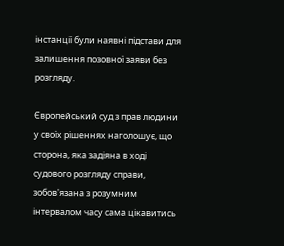інстанції були наявні підстави для залишення позовної заяви без розгляду.

Європейський суд з прав людини у своїх рішеннях наголошує, що сторона, яка задіяна в ході судового розгляду справи, зобов'язана з розумним інтервалом часу сама цікавитись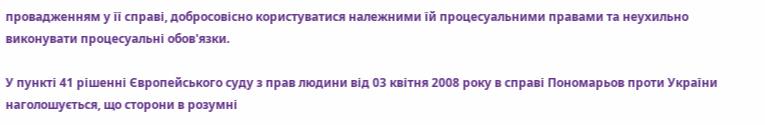провадженням у її справі, добросовісно користуватися належними їй процесуальними правами та неухильно виконувати процесуальні обов'язки.

У пункті 41 рішенні Європейського суду з прав людини від 03 квітня 2008 року в справі Пономарьов проти України наголошується, що сторони в розумні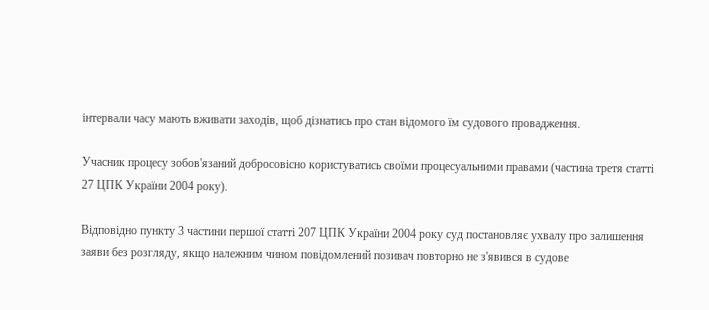інтервали часу мають вживати заходів, щоб дізнатись про стан відомого їм судового провадження.

Учасник процесу зобов'язаний добросовісно користуватись своїми процесуальними правами (частина третя статті 27 ЦПК України 2004 року).

Відповідно пункту 3 частини першої статті 207 ЦПК України 2004 року суд постановляє ухвалу про залишення заяви без розгляду, якщо належним чином повідомлений позивач повторно не з'явився в судове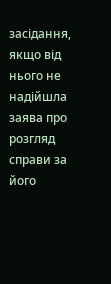засідання, якщо від нього не надійшла заява про розгляд справи за його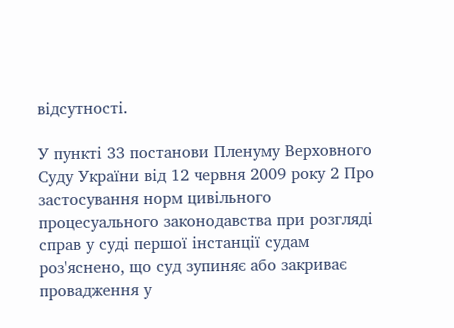відсутності.

У пункті 33 постанови Пленуму Верховного Суду України від 12 червня 2009 року 2 Про застосування норм цивільного процесуального законодавства при розгляді справ у суді першої інстанції судам роз'яснено, що суд зупиняє або закриває провадження у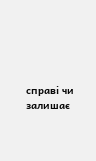справі чи залишає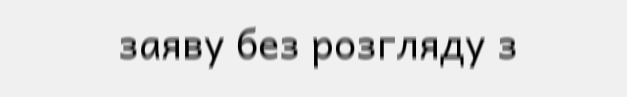заяву без розгляду з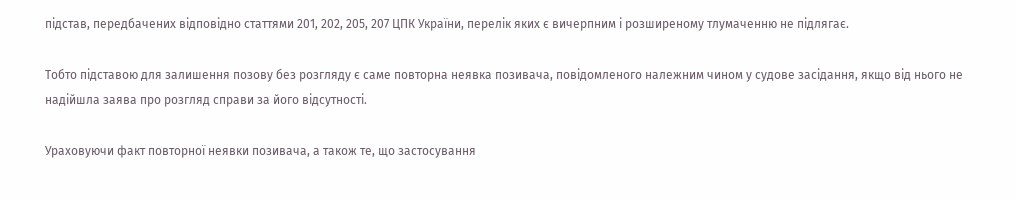підстав, передбачених відповідно статтями 201, 202, 205, 207 ЦПК України, перелік яких є вичерпним і розширеному тлумаченню не підлягає.

Тобто підставою для залишення позову без розгляду є саме повторна неявка позивача, повідомленого належним чином у судове засідання, якщо від нього не надійшла заява про розгляд справи за його відсутності.

Ураховуючи факт повторної неявки позивача, а також те, що застосування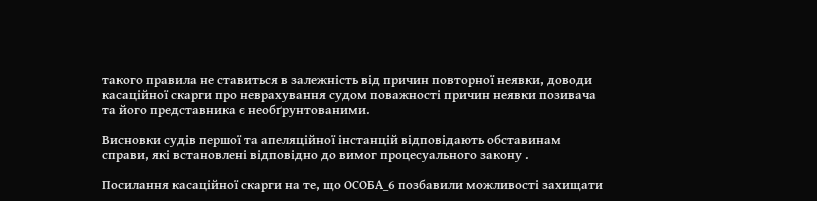такого правила не ставиться в залежність від причин повторної неявки, доводи касаційної скарги про неврахування судом поважності причин неявки позивача та його представника є необґрунтованими.

Висновки судів першої та апеляційної інстанцій відповідають обставинам справи, які встановлені відповідно до вимог процесуального закону .

Посилання касаційної скарги на те, що ОСОБА_6 позбавили можливості захищати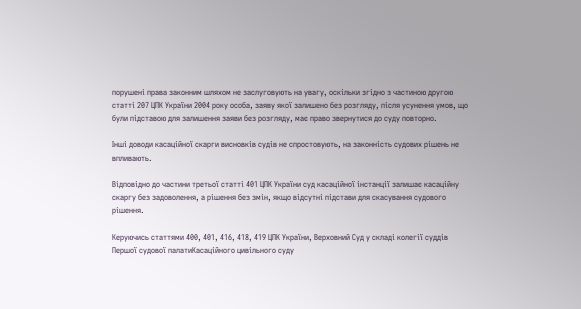порушені права законним шляхом не заслуговують на увагу, оскільки згідно з частиною другою статті 207 ЦПК України 2004 року особа, заяву якої залишено без розгляду, після усунення умов, що були підставою для залишення заяви без розгляду, має право звернутися до суду повторно.

Інші доводи касаційної скарги висновків судів не спростовують, на законність судових рішень не впливають.

Відповідно до частини третьої статті 401 ЦПК України суд касаційної інстанції залишає касаційну скаргу без задоволення, а рішення без змін, якщо відсутні підстави для скасування судового рішення.

Керуючись статтями 400, 401, 416, 418, 419 ЦПК України, Верховний Суд у складі колегії суддів Першої судової палатиКасаційного цивільного суду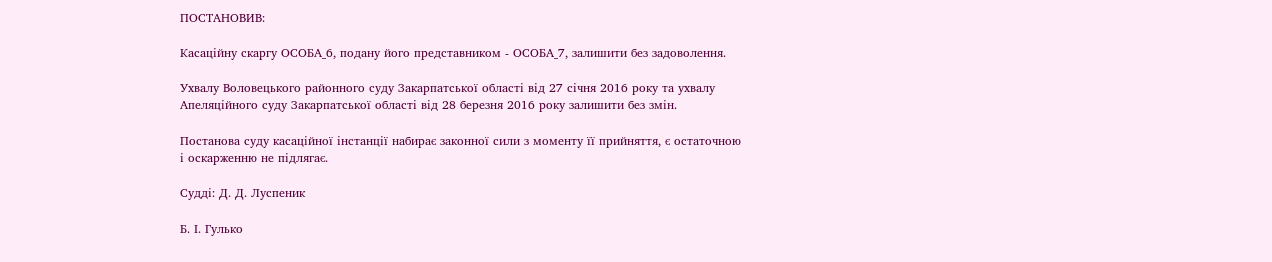ПОСТАНОВИВ:

Касаційну скаргу ОСОБА_6, подану його представником - ОСОБА_7, залишити без задоволення.

Ухвалу Воловецького районного суду Закарпатської області від 27 січня 2016 року та ухвалу Апеляційного суду Закарпатської області від 28 березня 2016 року залишити без змін.

Постанова суду касаційної інстанції набирає законної сили з моменту її прийняття, є остаточною і оскарженню не підлягає.

Судді: Д. Д. Луспеник

Б. І. Гулько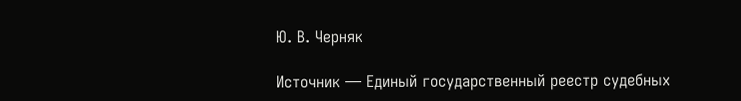Ю. В. Черняк

Источник — Единый государственный реестр судебных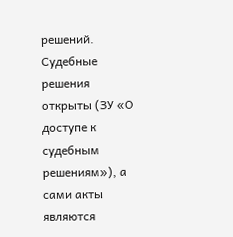решений. Судебные решения открыты (ЗУ «О доступе к судебным решениям»), а сами акты являются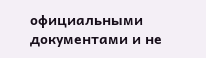официальными документами и не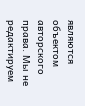являются объектом авторского права. Мы не редактируем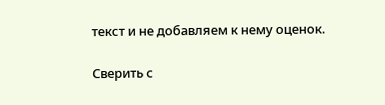текст и не добавляем к нему оценок.

Сверить с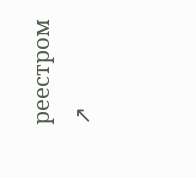реестром ↗